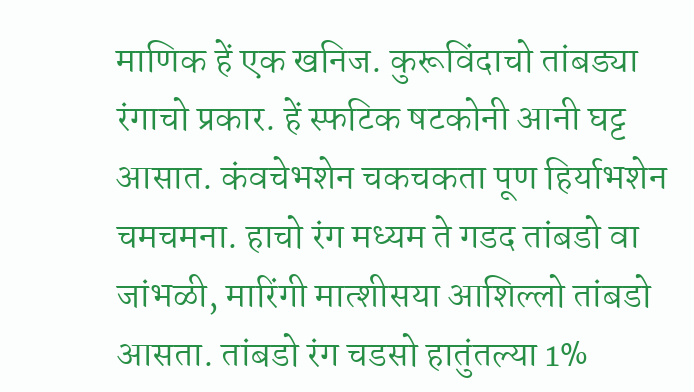माणिक हें एक खनिज. कुरूविंदाचो तांबड्या रंगाचो प्रकार. हें स्फटिक षटकोनी आनी घट्ट आसात. कंवचेभशेन चकचकता पूण हिर्याभशेन चमचमना. हाचो रंग मध्यम ते गडद तांबडो वा जांभळी, मारिंगी मात्शीसया आशिल्लो तांबडो आसता. तांबडो रंग चडसो हातुंतल्या 1%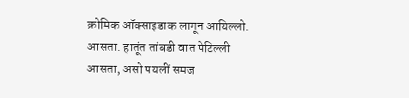क्रोमिक ऑक्साइडाक लागून आयिल्लो. आसता. हातूंत तांबडी वात पेटिल्ली आसता, असो पयलीं समज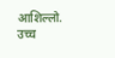आशिल्लो. उच्च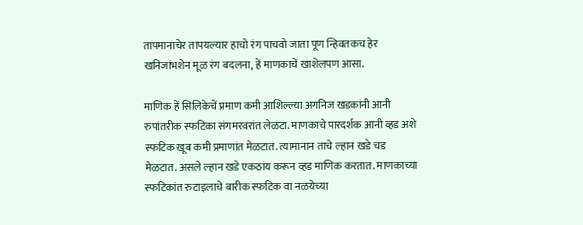तापमानाचेर तापयल्यार हाचो रंग पाचवो जाता पूण न्हिवतकच हेर खनिजांभशेन मूळ रंग बदलना, हें माणकाचें खाशेलपण आसा.

माणिक हें सिलिकेचें प्रमाण कमी आशिल्ल्या अगनिज खडकांनी आनी रुपांतरीक स्फटिका संगमरवरांत लेळटा. माणकाचे पारदर्शक आनी व्हड अशे स्फटिक खूब कमी प्रमाणांत मेळटात. त्यामानान ताचे ल्हान खडे चड मेळटात. असले ल्हान खडे एकठांय करून व्हड माणिक करतात. माणकाच्या स्फटिकांत रुटाइलाचे बारीक स्फटिक वा नळयेच्या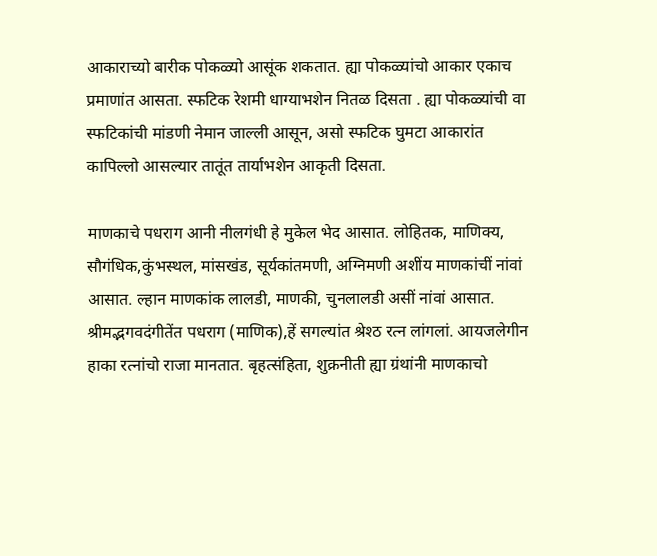आकाराच्यो बारीक पोकळ्यो आसूंक शकतात. ह्या पोकळ्यांचो आकार एकाच प्रमाणांत आसता. स्फटिक रेशमी धाग्याभशेन नितळ दिसता . ह्या पोकळ्यांची वा स्फटिकांची मांडणी नेमान जाल्ली आसून, असो स्फटिक घुमटा आकारांत कापिल्लो आसल्यार तातूंत तार्याभशेन आकृती दिसता.

माणकाचे पधराग आनी नीलगंधी हे मुकेल भेद आसात. लोहितक, माणिक्य, सौगंधिक,कुंभस्थल, मांसखंड, सूर्यकांतमणी, अग्निमणी अशींय माणकांचीं नांवां आसात. ल्हान माणकांक लालडी, माणकी, चुनलालडी असीं नांवां आसात. श्रीमद्भगवदंगीतेंत पधराग (माणिक),हें सगल्यांत श्रेश्ठ रत्न लांगलां. आयजलेगीन हाका रत्नांचो राजा मानतात. बृहत्संहिता, शुक्रनीती ह्या ग्रंथांनी माणकाचो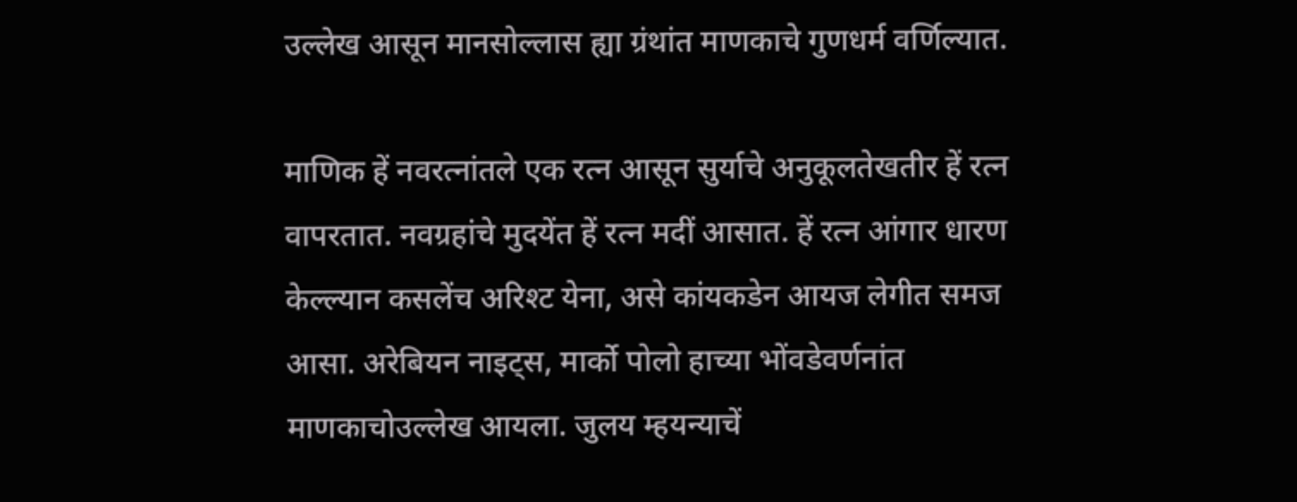उल्लेख आसून मानसोल्लास ह्या ग्रंथांत माणकाचे गुणधर्म वर्णिल्यात.

माणिक हें नवरत्नांतले एक रत्न आसून सुर्याचे अनुकूलतेखतीर हें रत्न वापरतात. नवग्रहांचे मुदयेंत हें रत्न मदीं आसात. हें रत्न आंगार धारण केल्ल्यान कसलेंच अरिश्ट येना, असे कांयकडेन आयज लेगीत समज आसा. अरेबियन नाइट्स, मार्को पोलो हाच्या भोंवडेवर्णनांत माणकाचोउल्लेख आयला. जुलय म्हयन्याचें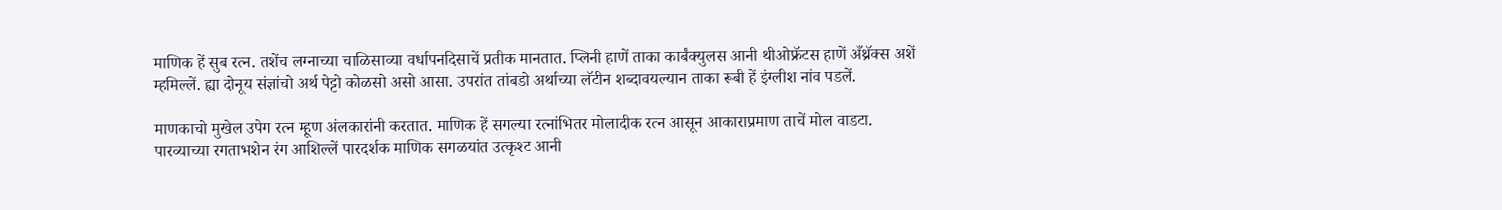माणिक हें सुब रत्न. तशेंच लग्नाच्या चाळिसाव्या वर्धापनदिसाचें प्रतीक मानतात. प्लिनी हाणें ताका कार्बंक्युलस आनी थीओफ्रॅटस हाणें अँथ्रॅक्स अशें म्हमिल्लें. ह्या दोनूय संज्ञांचो अर्थ पेट्टो कोळसो असो आसा. उपरांत तांबडो अर्थाच्या लॅटीन शब्दावयल्यान ताका रूबी हें इंग्लीश नांव पडलें.

माणकाचो मुखेल उपेग रत्न म्हूण अंलकारांनी करतात. माणिक हें सगल्या रत्नांभितर मोलादीक रत्न आसून आकाराप्रमाण ताचें मोल वाडटा. पारव्याच्या रगताभशेन रंग आशिल्लें पारदर्शक माणिक सगळयांत उत्कृश्ट आनी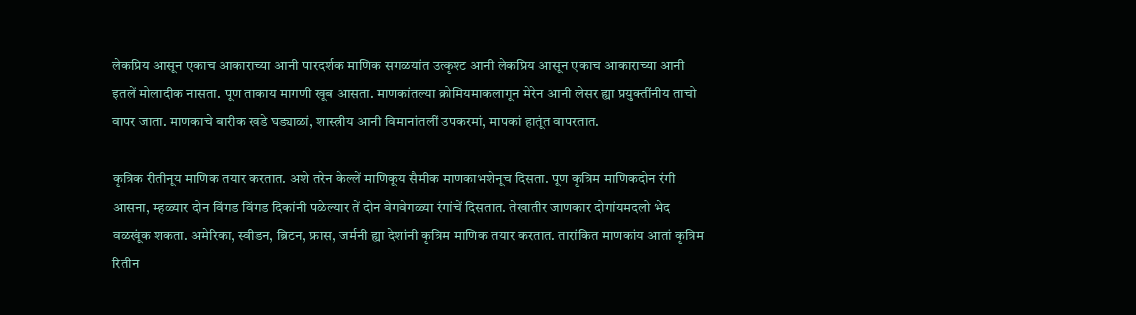लेकप्रिय आसून एकाच आकाराच्या आनी पारदर्शक माणिक सगळयांत उत्कृश्ट आनी लेकप्रिय आसून एकाच आकाराच्या आनी इतलें मोलादीक नासता. पूण ताकाय मागणी खूब आसता. माणकांतल्या क्रोमियमाकलागून मेरेन आनी लेसर ह्या प्रयुक्तींनीय ताचो वापर जाता. माणकाचे बारीक खडे घड्याळां, शास्त्रीय आनी विमानांतलीं उपकरमां, मापकां हातूंत वापरतात.

कृत्रिक रीतीनूय माणिक तयार करतात. अशे तरेन केल्लें माणिकूय सैमीक माणकाभशेनूच दिसता. पूण कृत्रिम माणिकदोन रंगी आसना, म्हळ्यार दोन विंगड विंगड दिकांनी पळेल्यार तें दोन वेगवेगळ्या रंगांचें दिसतात. तेखातीर जाणकार दोगांयमदलो भेद वळखूंक शकता. अमेरिका, स्वीडन, ब्रिटन, फ्रास, जर्मनी ह्या देशांनी कृत्रिम माणिक तयार करतात. तारांकित माणकांय आतां कृत्रिम रितीन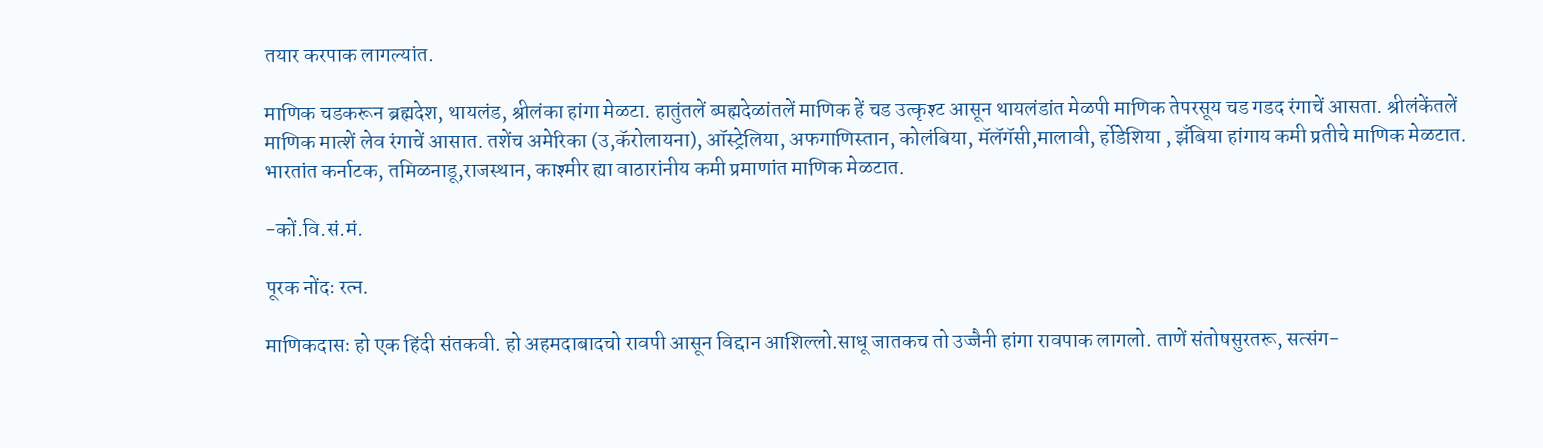तयार करपाक लागल्यांत.

माणिक चडकरून ब्रह्मदेश, थायलंड, श्रीलंका हांगा मेळटा. हातुंतलें ब्पह्मदेळांतलें माणिक हें चड उत्कृश्ट आसून थायलंडांत मेळपी माणिक तेपरसूय चड गडद रंगाचें आसता. श्रीलंकेंतलें माणिक मात्शें लेव रंगाचें आसात. तशेंच अमेरिका (उ,कॅरोलायना), ऑस्ट्रेलिया, अफगाणिस्तान, कोलंबिया, मॅलॅगॅसी,मालावी, र्होडेशिया , झँबिया हांगाय कमी प्रतीचे माणिक मेळटात. भारतांत कर्नाटक, तमिळनाडू,राजस्थान, काश्मीर ह्या वाठारांनीय कमी प्रमाणांत माणिक मेळटात.

-कों.वि.सं.मं.

पूरक नोंदः रत्न.

माणिकदासः हो एक हिंदी संतकवी. हो अहमदाबादचो रावपी आसून विद्दान आशिल्लो.साधू जातकच तो उज्जैनी हांगा रावपाक लागलो. ताणें संतोषसुरतरू, सत्संग-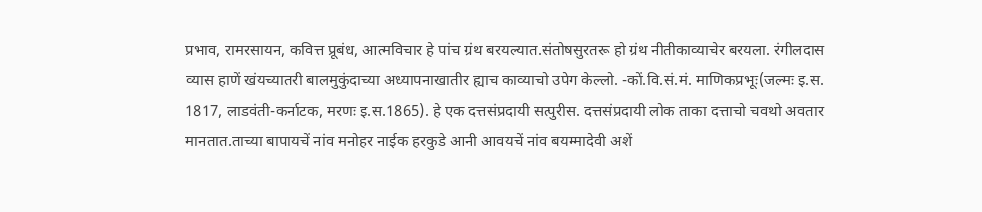प्रभाव, रामरसायन, कवित्त प्रूबंध, आत्मविचार हे पांच ग्रंथ बरयल्यात.संतोषसुरतरू हो ग्रंथ नीतीकाव्याचेर बरयला. रंगीलदास व्यास हाणें खंयच्यातरी बालमुकुंदाच्या अध्यापनाखातीर ह्याच काव्याचो उपेग केल्लो. -कों.वि.सं.मं. माणिकप्रभूः(जल्मः इ.स. 1817, लाडवंती-कर्नाटक, मरणः इ.स.1865). हे एक दत्तसंप्रदायी सत्पुरीस. दत्तसंप्रदायी लोक ताका दत्ताचो चवथो अवतार मानतात.ताच्या बापायचें नांव मनोहर नाईक हरकुडे आनी आवयचें नांव बयम्मादेवी अशें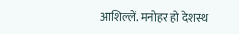आशिल्लें. मनोहर हो देशस्थ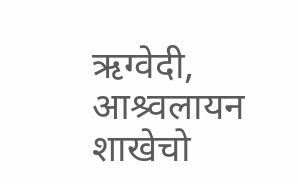ऋग्वेदी, आश्र्वलायन शाखेचो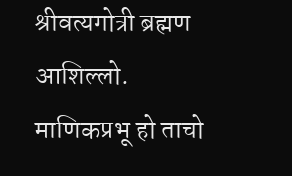श्रीवत्यगोत्री ब्रह्मण आशिल्लो. माणिकप्रभू हो ताचो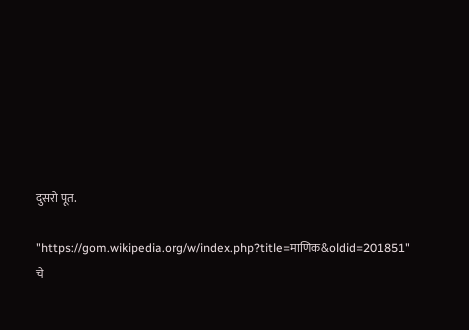दुसरो पूत.

"https://gom.wikipedia.org/w/index.php?title=माणिक&oldid=201851" चे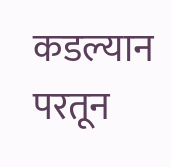कडल्यान परतून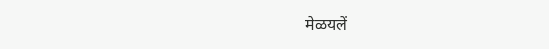मेळयलें